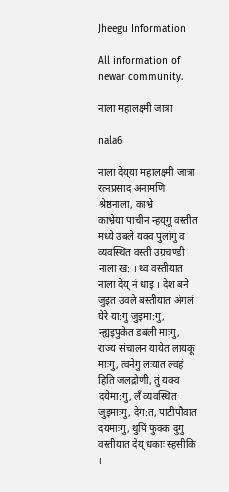Jheegu Information

All information of newar community.

नाला महालक्ष्मी जात्रा

nala6

नाला देय्‌या महालक्ष्मी जात्रा रत्नप्रसाद अनामणि श्रेष्ठनाला, काभ्रे        काभ्रेया पाचीन न्हय्‌गू वस्तीत मध्ये उबले यक्व पुलांगु व व्यवस्थित वस्ती उग्रचण्डी नाला ख: । थ्व वस्तीयात नाला देय्‌ नं धाइ । देश बने जुइत उवले बस्तीयात अंगलं घेरे या:गु जुइमा:गु, न्ह्यइपुकेत डबली माःगु, राज्य संचालन यायेत लायकू माःगु, त्वनेगु लःयात ल्वहं हिति जलद्रोणी, तुं यक्व दयेमा:गु, लँ व्यवस्थित जुइमाःगु, देग:त, पाटीपौवात दयमाःगु, थुपिं फुक्क दुगु वस्तीयात देय्‌ धकाः स्हसीकि ।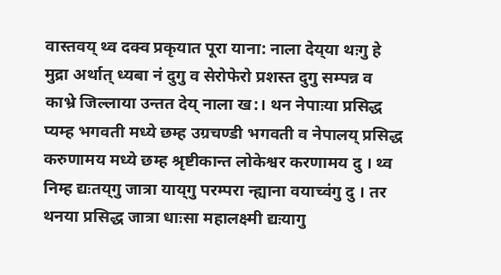वास्तवय्‌ थ्व दक्व प्रकृयात पूरा याना: नाला देय्‌या थःगु हे मुद्रा अर्थात्‌ ध्यबा नं दुगु व सेरोफेरो प्रशस्त दुगु सम्पन्न व काभ्रे जिल्लाया उन्तत देय्‌ नाला ख:। थन नेपाःया प्रसिद्ध प्यम्ह भगवती मध्ये छम्ह उग्रचण्डी भगवती व नेपालय्‌ प्रसिद्ध करुणामय मध्ये छम्ह श्रृष्टीकान्त लोकेश्वर करणामय दु । थ्व निम्ह द्यःतय्‌गु जात्रा याय्‌गु परम्परा न्ह्याना वयाच्वंगु दु । तर थनया प्रसिद्ध जात्रा धाःसा महालक्ष्मी द्यःयागु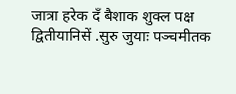जात्रा हरेक दँ बैशाक शुक्ल पक्ष द्वितीयानिसें .सुरु जुयाः पञ्चमीतक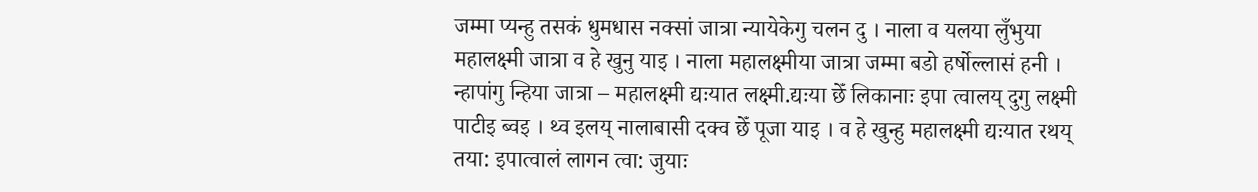जम्मा प्यन्हु तसकं धुमधास नक्सां जात्रा न्यायेकेगु चलन दु । नाला व यलया लुँभुया महालक्ष्मी जात्रा व हे खुनु याइ । नाला महालक्ष्मीया जात्रा जम्मा बडो हर्षोल्लासं हनी ।  न्हापांगु न्हिया जात्रा – महालक्ष्मी द्यःयात लक्ष्मी.द्यःया छेँ लिकानाः इपा त्वालय्‌ दुगु लक्ष्मी पाटीइ ब्वइ । थ्व इलय्‌ नालाबासी दक्व छेँ पूजा याइ । व हे खुन्हु महालक्ष्मी द्यःयात रथय्‌ तया: इपात्वालं लागन त्वा: जुयाः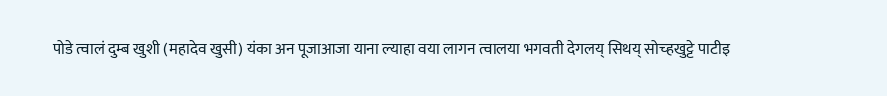पोडे त्वालं दुम्ब खुशी (महादेव खुसी) यंका अन पूजाआजा याना ल्याहा वया लागन त्वालया भगवती देगलय्‌ सिथय्‌ सोच्हखुट्टे पाटीइ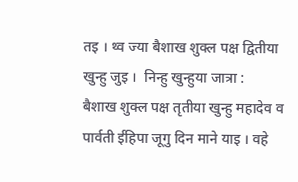तइ । थ्व ज्या बैशाख शुक्ल पक्ष द्वितीया खुन्हु जुइ ।  निन्हु खुन्हुया जात्रा :       बैशाख शुक्ल पक्ष तृतीया खुन्हु महादेव व पार्वती ईहिपा जूगु दिन माने याइ । वहे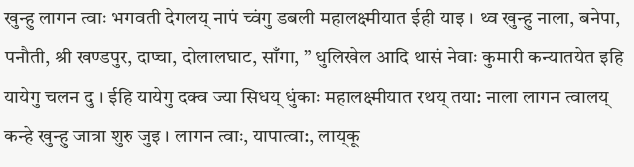खुन्हु लागन त्वाः भगवती देगलय्‌ नापं च्वंगु डबली महालक्ष्मीयात ईही याइ । थ्व खुन्हु नाला, बनेपा, पनौती, श्री खण्डपुर, दाप्चा, दोलालघाट, साँगा, ” धुलिखेल आदि थासं नेवाः कुमारी कन्यातयेत इहि यायेगु चलन दु । ईहि यायेगु दक्व ज्या सिधय्‌ धुंकाः महालक्ष्मीयात रथय्‌ तया: नाला लागन त्वालय्‌ कन्हे खुन्हु जात्रा शुरु जुइ । लागन त्वाः, यापात्वा:, लाय्‌कू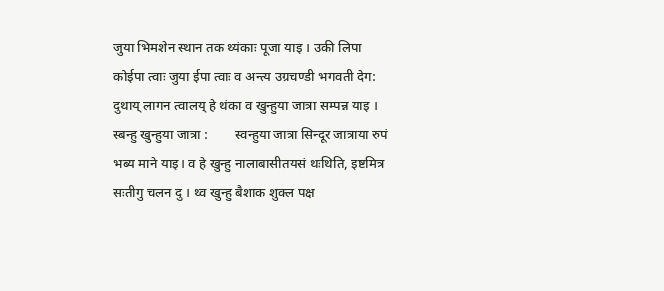जुया भिमशेन स्थान तक थ्यंकाः पूजा याइ । उकी लिपा कोईपा त्वाः जुया ईपा त्वाः व अन्त्य उग्रचण्डी भगवती देग: दुथाय्‌ लागन त्वालय्‌ हे थंका व खुन्हुया जात्रा सम्पन्न याइ । स्बन्हु खुन्हुया जात्रा :        स्वन्हुया जात्रा सिन्दूर जात्राया रुपं भब्य माने याइ। व हे खुन्हु नालाबासीतयसं थःथिति, इष्टमित्र सःतीगु चलन दु । थ्व खुन्हु बैशाक शुक्ल पक्ष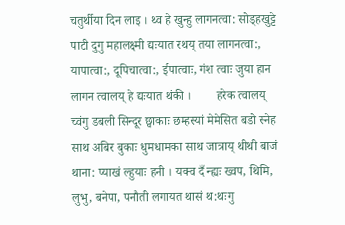चतुर्थीया दिन लाइ । थ्व हे खुन्हु लागनत्वा: सोड्हखुट्टे पाटी दुगु महालक्ष्मी द्यःयात रथय्‌ तया लागनत्वा:, यापात्वा:, दूपिचात्वा:, ईपात्वाः, गंश त्वाः जुया हान लागन त्वालय्‌ हे द्यःयात थंकी ।        हरेक त्वालय्‌ च्वंगु डबली सिन्दूर छ्वाकाः छम्हस्यां मेमेसित बडो स्नेह साथ अबिर बुकाः धुमधामका साथ जात्राय्‌ थीथी बाजं थाना: प्याखं ल्हुयाः हनी । यक्व दँ न्ह्यः ख्वप, थिमि, लुभु, बनेपा, पनौती लगायत थासं थ:थःगु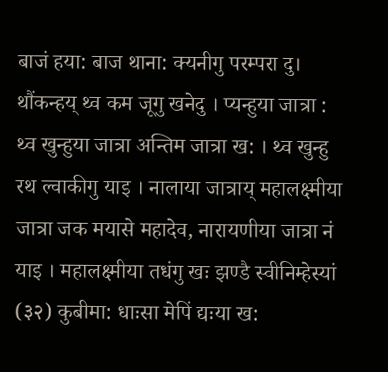बाजं हया: बाज थाना: क्यनीगु परम्परा दु। थौंकन्हय्‌ थ्व कम जूगु खनेदु । प्यन्हुया जात्रा :          थ्व खुन्हुया जात्रा अन्तिम जात्रा ख: । थ्व खुन्हु रथ ल्वाकीगु याइ । नालाया जात्राय्‌ महालक्ष्मीया जात्रा जक मयासे महादेव, नारायणीया जात्रा नं याइ । महालक्ष्मीया तधंगु खः झण्डै स्वीनिम्हेस्यां (३२) कुबीमा: धाःसा मेपिं द्यःया ख: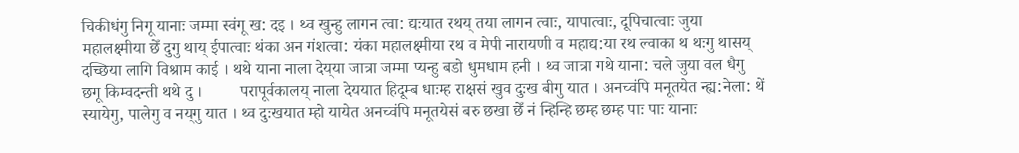चिकीधंगु निगू यानाः जम्मा स्वंगू ख: दइ । थ्व खुन्हु लागन त्वा: द्यःयात रथय्‌ तया लागन त्वाः, यापात्वाः, दूपिचात्वाः जुया महालक्ष्मीया छेँ दुगु थाय्‌ ईपात्वाः थंका अन गंशत्वा: यंका महालक्ष्मीया रथ व मेपी नारायणी व महाद्य:या रथ ल्वाका थ थःगु थासय्‌ दच्छिया लागि विश्राम काई । थथे याना नाला देय्‌या जात्रा जम्मा प्यन्हु बडो धुमधाम हनी । थ्व जात्रा गथे याना: चले जुया वल धैगु छगू किम्वदन्ती थथे दु ।         परापूर्वकालय्‌ नाला देययात हिदूम्ब धाःम्ह राक्षसं खुव दुःख बीगु यात । अनच्वंपि मनूतयेत न्ह्य:नेला: थें स्यायेगु, पालेगु व नय्‌गु यात । थ्व दुःखयात म्हो यायेत अनच्वंपि मनूतयेसं बरु छखा छेँ नं न्हिन्हि छम्ह छम्ह पाः पाः यानाः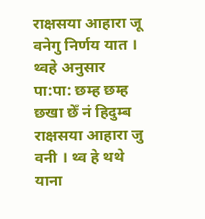राक्षसया आहारा जू वनेगु निर्णय यात । थ्वहे अनुसार पा:पा: छम्ह छम्ह छखा छेँ नं हिदुम्ब राक्षसया आहारा जु वनी । थ्व हे थथे याना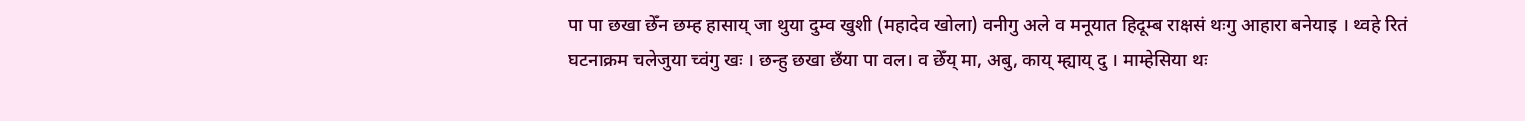पा पा छखा छेँन छम्ह हासाय्‌ जा थुया दुम्व खुशी (महादेव खोला) वनीगु अले व मनूयात हिदूम्ब राक्षसं थःगु आहारा बनेयाइ । थ्वहे रितं घटनाक्रम चलेजुया च्वंगु खः । छन्हु छखा छँया पा वल। व छेँय्‌ मा, अबु, काय्‌ म्ह्याय्‌ दु । माम्हेसिया थः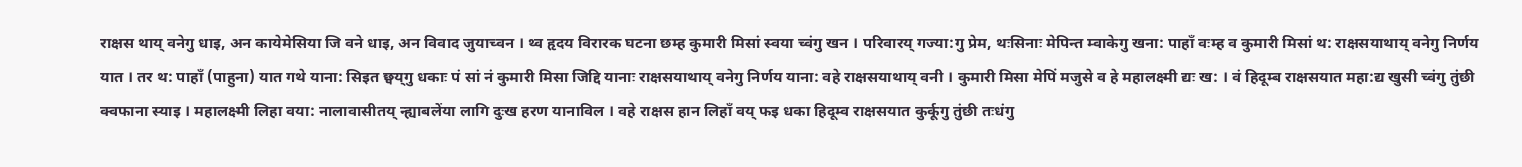राक्षस थाय्‌ वनेगु धाइ, अन कायेमेसिया जि वने धाइ, अन विवाद जुयाच्वन । थ्व हृदय विरारक घटना छम्ह कुमारी मिसां स्वया च्वंगु खन । परिवारय्‌ गज्या:गु प्रेम, थःसिनाः मेपिन्त म्वाकेगु खना: पाहाँ वःम्ह व कुमारी मिसां थ: राक्षसयाथाय्‌ वनेगु निर्णय यात । तर थ: पाहाँ (पाहुना) यात गथे याना: सिइत छ्वय्‌गु धकाः पं सां नं कुमारी मिसा जिद्दि यानाः राक्षसयाथाय्‌ वनेगु निर्णय याना: वहे राक्षसयाथाय्‌ वनी । कुमारी मिसा मेपिं मजुसे व हे महालक्ष्मी द्यः ख: । वं हिदूम्ब राक्षसयात महा:द्य खुसी च्वंगु तुंछी क्वफाना स्याइ । महालक्ष्मी लिहा वया: नालावासीतय्‌ न्ह्याबलेंया लागि दुःख हरण यानाविल । वहे राक्षस हान लिहाँ वय्‌ फइ धका हिदूम्व राक्षसयात कुर्कूगु तुंछी तःधंगु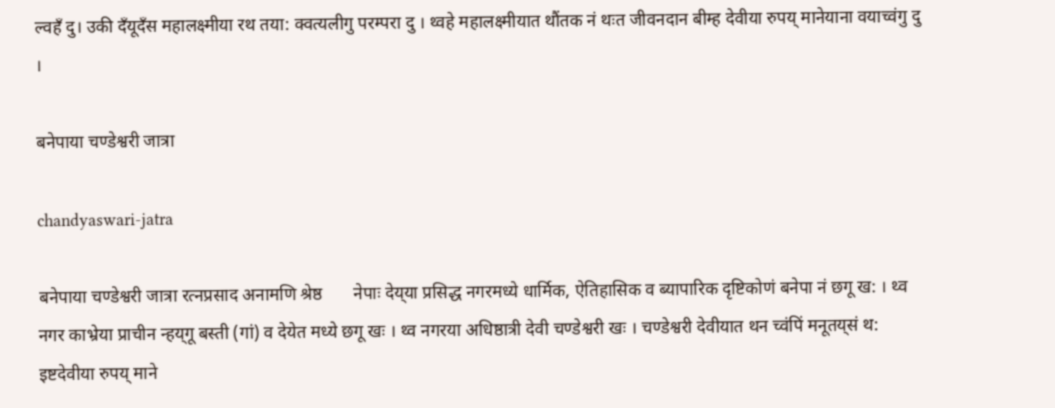ल्वहँ दु। उकी दँयूदँस महालक्ष्मीया रथ तया: क्वत्यलीगु परम्परा दु । थ्वहे महालक्ष्मीयात थौंतक नं थःत जीवनदान बीम्ह देवीया रुपय्‌ मानेयाना वयाच्वंगु दु ।

बनेपाया चण्डेश्वरी जात्रा

chandyaswari-jatra

बनेपाया चण्डेश्वरी जात्रा रत्नप्रसाद अनामणि श्रेष्ठ       नेपाः देय्‌या प्रसिद्ध नगरमध्ये धार्मिक, ऐतिहासिक व ब्यापारिक दृष्टिकोणं बनेपा नं छगू ख: । थ्व नगर काभ्रेया प्राचीन न्हय्‌गू बस्ती (गां) व देयेत मध्ये छगू खः । थ्व नगरया अधिष्ठात्री देवी चण्डेश्वरी खः । चण्डेश्वरी देवीयात थन च्वंपिं मनूतय्‌सं थ: इष्टदेवीया रुपय्‌ माने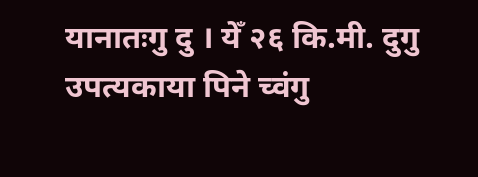यानातःगु दु । येँ २६ कि.मी. दुगु उपत्यकाया पिने च्वंगु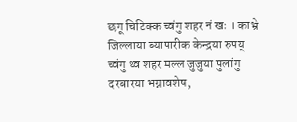छगू चिटिक्क च्वंगु शहर नं खः । काभ्रे जिल्लाया ब्यापारीक केन्द्रया रुपय्‌ च्वंगु थ्व शहर मल्ल जुजुया पुलांगु दरबारया भग्नावशेष,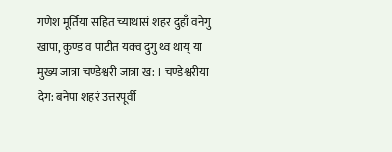गणेश मूर्तिया सहित च्याथासं शहर दुहाँ वनेगु खापा, कुण्ड व पाटीत यक्व दुगु थ्व थाय्‌ या मुख्य जात्रा चण्डेश्वरी जात्रा ख: । चण्डेश्वरीया देग: बनेपा शहरं उत्तरपूर्वी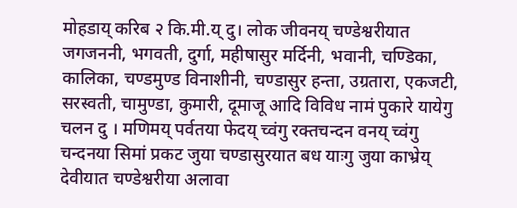मोहडाय्‌ करिब २ कि.मी.य्‌ दु। लोक जीवनय्‌ चण्डेश्वरीयात जगजननी, भगवती, दुर्गा, महीषासुर मर्दिनी, भवानी, चण्डिका, कालिका, चण्डमुण्ड विनाशीनी, चण्डासुर हन्ता, उग्रतारा, एकजटी, सरस्वती, चामुण्डा, कुमारी, दूमाजू आदि विविध नामं पुकारे यायेगु चलन दु । मणिमय्‌ पर्वतया फेदय्‌ च्वंगु रक्तचन्दन वनय्‌ च्वंगु चन्दनया सिमां प्रकट जुया चण्डासुरयात बध याःगु जुया काभ्रेय्‌ देवीयात चण्डेश्वरीया अलावा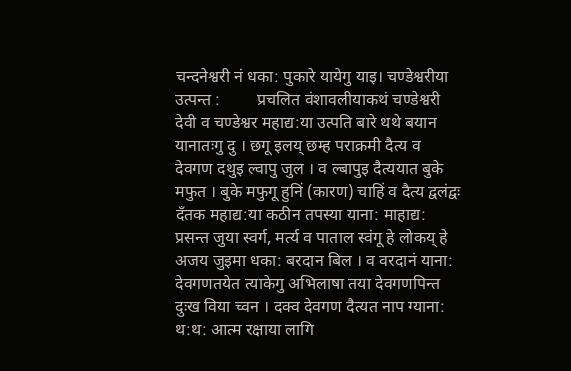चन्दनेश्वरी नं धका: पुकारे यायेगु याइ। चण्डेश्वरीया उत्पन्त :         प्रचलित वंशावलीयाकथं चण्डेश्वरी देवी व चण्डेश्वर महाद्य:या उत्पति बारे थथे बयान यानातःगु दु । छगू इलय्‌ छम्ह पराक्रमी दैत्य व देवगण दथुइ ल्वापु जुल । व ल्बापुइ दैत्ययात बुके मफुत । बुके मफुगू हुनिं (कारण) चाहिं व दैत्य द्वलंद्वः दँतक महाद्य:या कठीन तपस्या याना: माहाद्य: प्रसन्त जुया स्वर्ग, मर्त्य व पाताल स्वंगू हे लोकय्‌ हे अजय जुइमा धका: बरदान बिल । व वरदानं याना: देवगणतयेत त्याकेगु अभिलाषा तया देवगणपिन्त दुःख विया च्वन । दक्व देवगण दैत्यत नाप ग्याना: थ:थ: आत्म रक्षाया लागि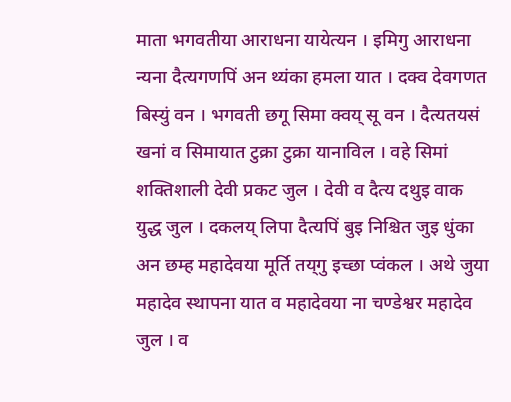माता भगवतीया आराधना यायेत्यन । इमिगु आराधना न्यना दैत्यगणपिं अन थ्यंका हमला यात । दक्व देवगणत बिस्युं वन । भगवती छगू सिमा क्वय्‌ सू वन । दैत्यतयसं खनां व सिमायात टुक्रा टुक्रा यानाविल । वहे सिमां शक्तिशाली देवी प्रकट जुल । देवी व दैत्य दथुइ वाक युद्ध जुल । दकलय्‌ लिपा दैत्यपिं बुइ निश्चित जुइ धुंका अन छम्ह महादेवया मूर्ति तय्‌गु इच्छा प्वंकल । अथे जुया महादेव स्थापना यात व महादेवया ना चण्डेश्वर महादेव जुल । व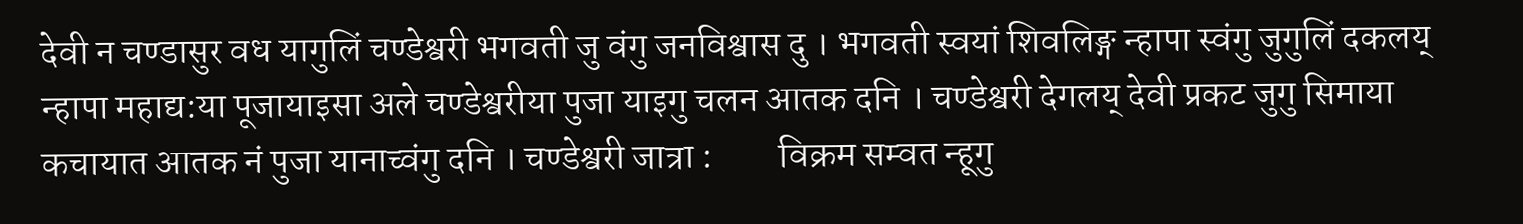देवी न चण्डासुर वध यागुलिं चण्डेश्वरी भगवती जु वंगु जनविश्वास दु । भगवती स्वयां शिवलिङ्ग न्हापा स्वंगु जुगुलिं दकलय्‌ न्हापा महाद्य:या पूजायाइसा अले चण्डेश्वरीया पुजा याइगु चलन आतक दनि । चण्डेश्वरी देगलय्‌ देवी प्रकट जुगु सिमाया कचायात आतक नं पुजा यानाच्वंगु दनि । चण्डेश्वरी जात्रा :         विक्रम सम्वत न्हूगु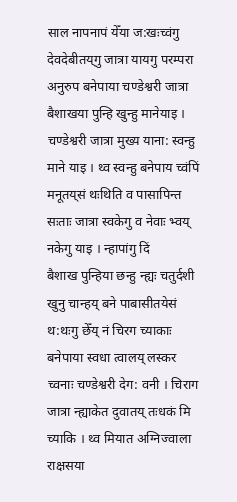साल नापनापं येँया ज:खःच्वंगु देवदेबीतय्‌गु जात्रा यायगु परम्परा अनुरुप बनेपाया चण्डेश्वरी जात्रा बैशाखया पुन्हि खुन्हु मानेयाइ । चण्डेश्वरी जात्रा मुख्य याना: स्वन्हु माने याइ । थ्व स्वन्हु बनेपाय च्वंपिं मनूतय्‌सं थःथिति व पासापिन्त सःताः जात्रा स्वकेगु व नेवाः भ्वय्‌ नकेगु याइ । न्हापांगु दिं       बैशाख पुन्हिया छन्हु न्ह्यः चतुर्दशी खुनु चान्हय्‌ बने पाबासीतयेसं थ:थःगु छेँय्‌ नं चिरग च्याकाः बनेपाया स्वधा त्वालय्‌ लस्कर च्वनाः चण्डेश्वरी देग: वनी । चिराग जात्रा न्ह्याकेत दुवातय्‌ तःधकं मि च्याकि । थ्व मियात अग्निज्वाला राक्षसया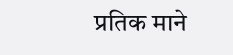प्रतिक माने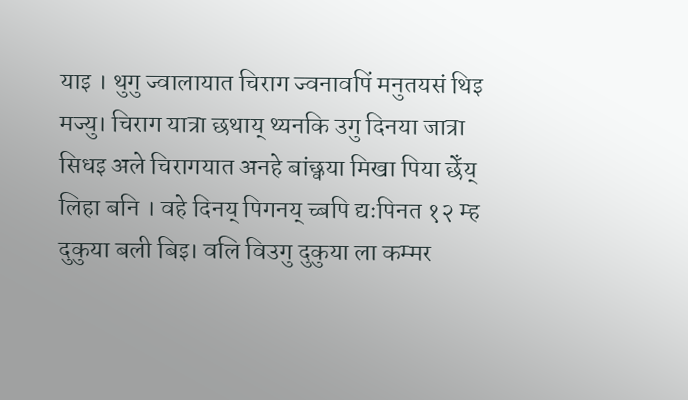याइ । थुगु ज्वालायात चिराग ज्वनावपिं मनुतयसं थिइ मज्यु। चिराग यात्रा छथाय्‌ थ्यनकि उगु दिनया जात्रा सिधइ अले चिरागयात अनहे बांछ्वया मिखा पिया छेँय्‌ लिहा बनि । वहे दिनय्‌ पिगनय्‌ च्बपि द्यःपिनत १२ म्ह दुकुया बली बिइ। वलि विउगु दुकुया ला कम्मर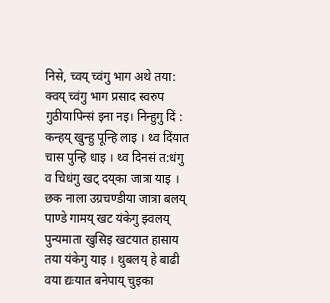निसे, च्वय्‌ च्वंगु भाग अथे तया: क्वय्‌ च्वंगु भाग प्रसाद स्वरुप गुठीयापिन्सं इना नइ। निन्हुगु दिं :        कन्हय्‌ खुन्हु पून्हि लाइ । थ्व दिंयात चास पुन्हि धाइ । थ्व दिनसं त:धंगु व चिधंगु खट्‌ दय्‌का जात्रा याइ । छक नाला उग्रचण्डीया जात्रा बलय्‌ पाण्डे गामय्‌ खट यंकेगु झ्वलय्‌ पुन्यमाता खुसिइ खटयात हासाय तया यंकेगु याइ । थुबलय्‌ हे बाढी वया द्यःयात बनेपाय्‌ चुइका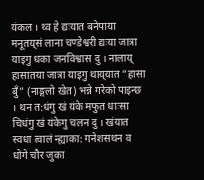यंकल । थ्व हे द्यःयात बनेपाया मनूतय्‌सं लाना चण्डेश्वरी द्यःया जात्रा याइगु धका जनविश्वास दु । नालाय्‌ हासातया जात्रा याइगु थाय्‌यात “हासा बुँ” (नाङ्गलो खेत) भन्ने गरेको पाइन्छ । थन त:धंगु खं यंके मफुत धाःसा चिधंगु खं यंकेगु चलन दु । खंयात स्वधा त्वालं न्ह्याका: गनेशसथन व धोगे चौर जुका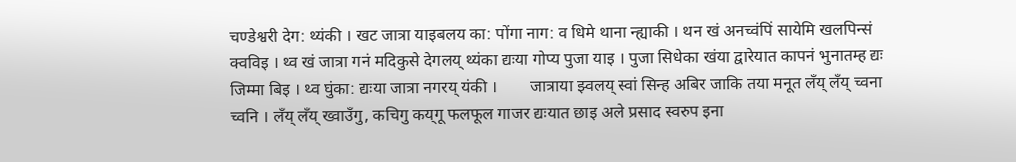चण्डेश्वरी देग: थ्यंकी । खट जात्रा याइबलय का: पोंगा नाग: व धिमे थाना न्ह्याकी । थन खं अनच्वंपिं सायेमि खलपिन्सं क्वविइ । थ्व खं जात्रा गनं मदिकुसे देगलय्‌ थ्यंका द्यःया गोप्य पुजा याइ । पुजा सिधेका खंया द्वारेयात कापनं भुनातम्ह द्यः जिम्मा बिइ । थ्व घुंका: द्यःया जात्रा नगरय्‌ यंकी ।        जात्राया झ्वलय्‌ स्वां सिन्ह अबिर जाकि तया मनूत लँय्‌ लँय्‌ च्वना च्वनि । लँय्‌ लँय्‌ ख्वाउँगु, कचिगु कय्‌गू फलफूल गाजर द्यःयात छाइ अले प्रसाद स्वरुप इना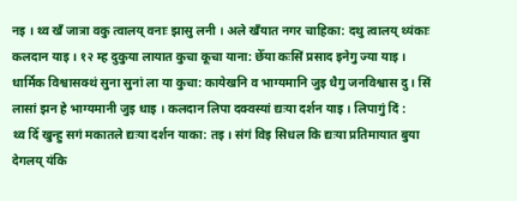नइ । थ्व खँ जात्रा वकु त्वालय्‌ वनाः झासु लनी । अले खँयात नगर चाहिका: दथु त्वालय्‌ थ्यंकाः कलदान याइ । १२ म्ह दुकुया लायात कुचा कूचा याना: छेँया कःसिं प्रसाद इनेगु ज्या याइ । धार्मिक विश्वासक्थं सुना सुनां ला या कुचा: कायेखनि व भाग्यमानि जुइ धैगु जनविश्वास दु । सिं लासां झन हे भाग्यमानी जुइ धाइ । कलदान लिपा दक्वस्यां द्यःया दर्शन याइ । लिपागुं दिं :       थ्व दिँ खुन्हु सगं मकातले द्यःया दर्शन याका: तइ । संगं विइ सिधल कि द्यःया प्रतिमायात बुया देगलय्‌ यंकि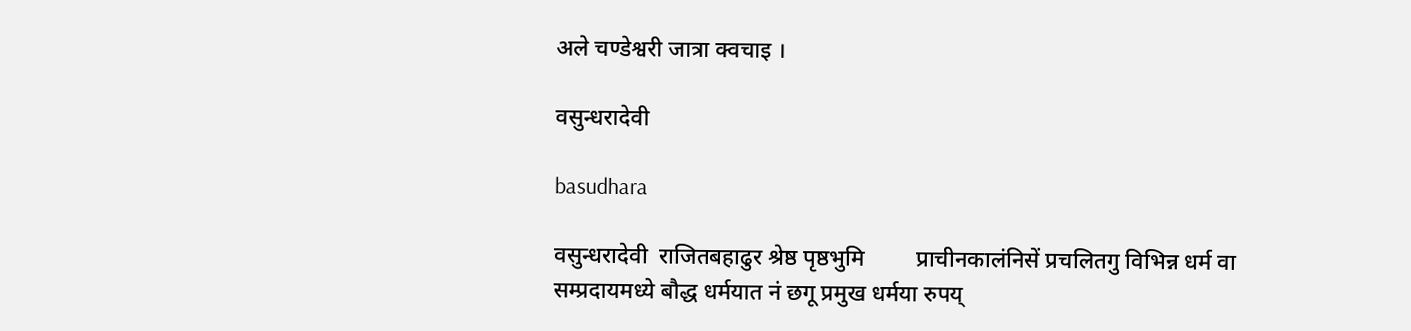अले चण्डेश्वरी जात्रा क्वचाइ ।

वसुन्धरादेवी

basudhara

वसुन्धरादेवी  राजितबहाढुर श्रेष्ठ पृष्ठभुमि         प्राचीनकालंनिसें प्रचलितगु विभिन्न धर्म वा सम्प्रदायमध्ये बौद्ध धर्मयात नं छगू प्रमुख धर्मया रुपय्‌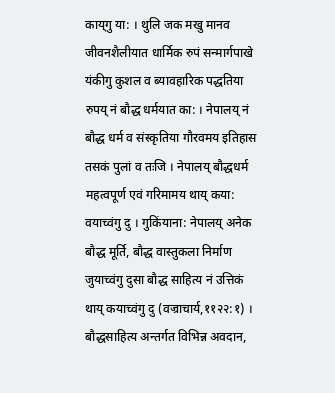काय्‌गु या: । थुलि जक मखु मानव जीवनशैलीयात धार्मिक रुपं सन्मार्गपाखे यंकीगु कुशल व ब्यावहारिक पद्धतिया रुपय्‌ नं बौद्ध धर्मयात का: । नेपालय् नं बौद्ध धर्म व संस्कृतिया गौरवमय इतिहास तसकं पुलां व तःजि । नेपालय्‌ बौद्धधर्म महत्वपूर्ण एवं गरिमामय थाय्‌ कया: वयाच्वंगु दु । गुकिंयाना: नेपालय्‌ अनेक बौद्ध मूर्ति, बौद्ध वास्तुकला निर्माण जुयाच्वंगु दुसा बौद्ध साहित्य नं उत्तिकं थाय्‌ कयाच्वंगु दु (वज्राचार्य,११२२:१) । बौद्धसाहित्य अन्तर्गत विभिन्न अवदान,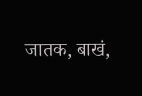जातक, बाखं,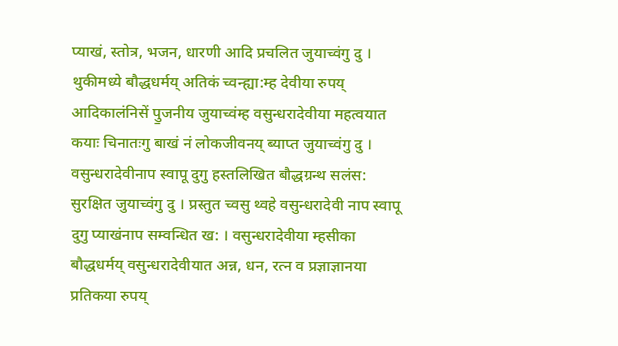प्याखं, स्तोत्र, भजन, धारणी आदि प्रचलित जुयाच्वंगु दु ।        थुकीमध्ये बौद्धधर्मय्‌ अतिकं च्वन्ह्या:म्ह देवीया रुपय्‌ आदिकालंनिसें पु॒जनीय जुयाच्वंम्ह वसुन्धरादेवीया महत्वयात कयाः चिनातःगु बाखं नं लोकजीवनय्‌ ब्याप्त जुयाच्वंगु दु । वसुन्धरादेवीनाप स्वापू दुगु हस्तलिखित बौद्धग्रन्थ सलंस: सुरक्षित जुयाच्वंगु दु । प्रस्तुत च्वसु थ्वहे वसुन्धरादेवी नाप स्वापू दुगु प्याखंनाप सम्वन्धित ख: । वसुन्धरादेवीया म्हसीका     बौद्धधर्मय्‌ वसुन्धरादेवीयात अन्न, धन, रत्न व प्रज्ञाज्ञानया प्रतिकया रुपय्‌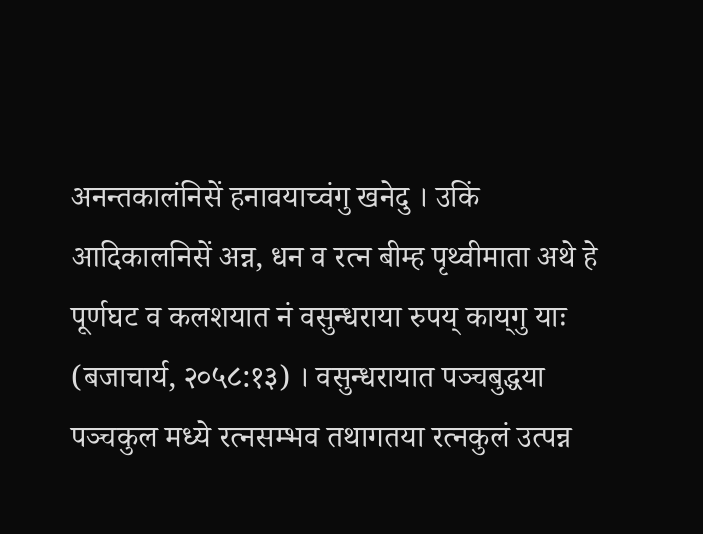अनन्तकालंनिसें हनावयाच्वंगु खनेदु । उकिं आदिकालनिसें अन्न, धन व रत्न बीम्ह पृथ्वीमाता अथे हे पूर्णघट व कलशयात नं वसुन्धराया रुपय्‌ काय्‌गु याः (बजाचार्य, २०५८:१३) । वसुन्धरायात पञ्चबुद्धया पञ्चकुल मध्ये रत्नसम्भव तथागतया रत्नकुलं उत्पन्न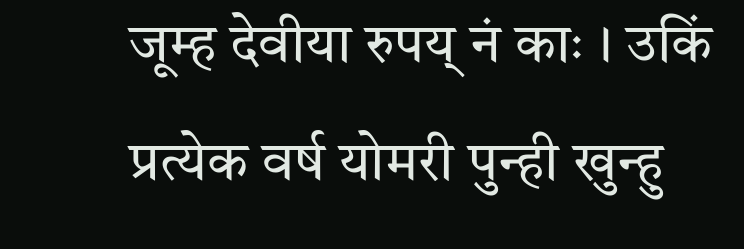जूम्ह देवीया रुपय्‌ नं काः । उकिं प्रत्येक वर्ष योमरी पुन्ही खुन्हु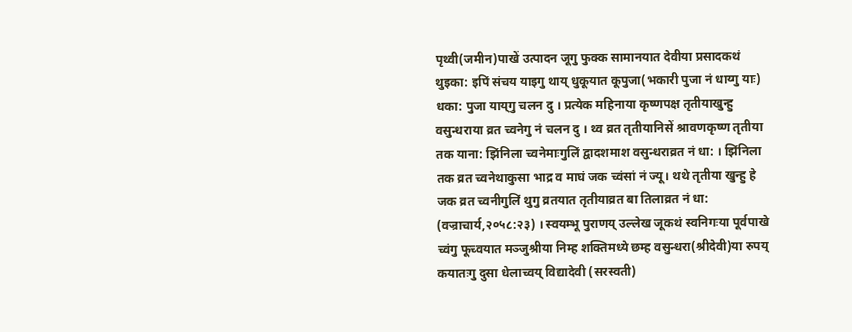पृथ्वी(जमीन)पाखें उत्पादन जूगु फुक्क सामानयात देवीया प्रसादकथं थुइका: इपिं संचय याइगु थाय्‌ धुकूयात कूपुजा(भकारी पुजा नं धाय्गु याः) धका: पुजा याय्‌गु चलन दु । प्रत्येक महिनाया कृष्णपक्ष तृतीयाखुन्हु वसुन्धराया व्रत च्वनेगु नं चलन दु । थ्व व्रत तृतीयानिसें श्रावणकृष्ण तृतीया तक याना: झिंनिला च्वनेमाःगुलिं द्वादशमाश वसुन्धराव्रत नं धा: । झिंनिला तक व्रत च्वनेथाकुसा भाद्र व माघं जक च्वंसां नं ज्यू। थथे तृतीया खुन्हु हे जक व्रत च्वनीगुलिं थुगु व्रतयात तृतीयाव्रत बा तिलाव्रत नं धा: (वज्राचार्य,२०५८:२३) । स्वयम्भू पुराणय्‌ उल्लेख जूकथं स्वनिगःया पूर्वपाखे च्वंगु फूच्वयात मञ्जुश्रीया निम्ह शक्तिमध्ये छम्ह वसुन्धरा(श्रीदेवी)या रुपय् कयातःगु दुसा धेलाच्वय्‌ विद्यादेवी (सरस्वती)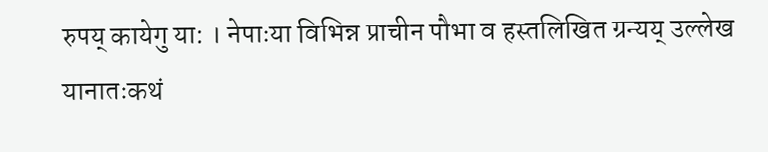रुपय्‌ कायेगु या: । नेपाःया विभिन्न प्राचीन पौभा व हस्तलिखित ग्रन्यय्‌ उल्लेख यानातःकथं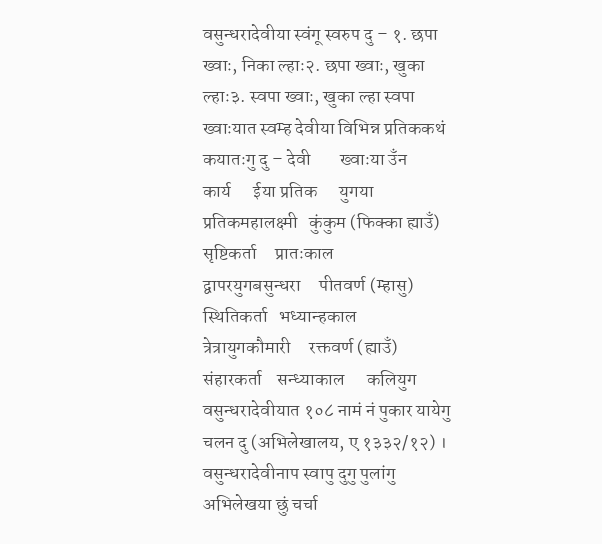वसुन्धरादेवीया स्वंगू स्वरुप दु – १. छपा ख्वाः, निका ल्हाः२. छपा ख्वाः, खुका ल्हाः३. स्वपा ख्वाः, खुका ल्हा स्वपा ख्वाःयात स्वम्ह देवीया विभिन्न प्रतिककथं कयातःगु दु – देवी        ख्वाःया उँन            कार्य      ईया प्रतिक      युगया प्रतिकमहालक्ष्मी   कुंकुम (फिक्का ह्याउँ) सृष्टिकर्ता     प्रातःकाल        द्वापरयुगबसुन्धरा     पीतवर्ण (म्हासु)        स्थितिकर्ता   भध्यान्हकाल     त्रेत्रायुगकौमारी     रक्तवर्ण (ह्याउँ)         संहारकर्ता    सन्ध्याकाल      कलियुग वसुन्धरादेवीयात १०८ नामं नं पुकार यायेगु चलन दु (अभिलेखालय, ए १३३२/१२) । वसुन्धरादेवीनाप स्वापु दुगु पुलांगु अभिलेखया छुं चर्चा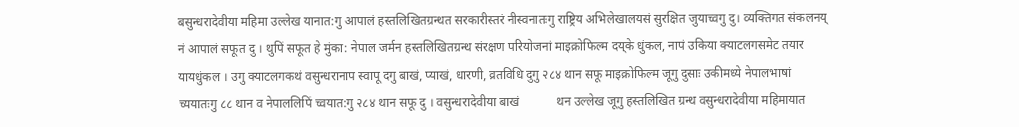बसुन्धरादेवीया महिमा उल्लेख यानात:गु आपालं हस्तलिखितग्रन्थत सरकारीस्तरं नीस्वनातःगु राष्ट्रिय अभिलेखालयसं सुरक्षित जुयाच्वगु दु। व्यक्तिगत संकलनय्‌ नं आपालं सफूत दु । थुपिं सफूत हे मुंका: नेपाल जर्मन हस्तलिखितग्रन्थ संरक्षण परियोजनां माइक्रोफिल्म दय्‌के धुंकल, नापं उकिया क्याटलगसमेट तयार यायधुंकल । उगु क्याटलगकथं वसुन्धरानाप स्वापू दगु बाखं, प्याखं, धारणी, व्रतविधि दुगु २८४ थान सफू माइक्रोफिल्म जूगु दुसाः उकीमध्ये नेपालभाषां च्ययातःगु ८८ थान व नेपाललिपिं च्वयात:गु २८४ थान सफू दु । वसुन्धरादेवीया बाखं            थन उल्लेख जूगु हस्तलिखित ग्रन्थ वसुन्धरादेवीया महिमायात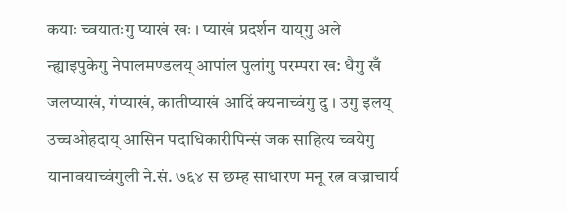कयाः च्वयातःगु प्याखं खः । प्याखं प्रदर्शन याय्‌गु अले न्ह्याइपुकेगु नेपालमण्डलय्‌ आपांल पुलांगु परम्परा ख: धैगु खँ जलप्याखं, गंप्याखं, कातीप्याखं आदिं क्यनाच्वंगु दु । उगु इलय्‌ उच्चओहदाय् आसिन पदाधिकारीपिन्सं जक साहित्य च्वयेगु यानावयाच्वंगुली ने.सं. ७६४ स छम्ह साधारण मनू रत्न वज्राचार्य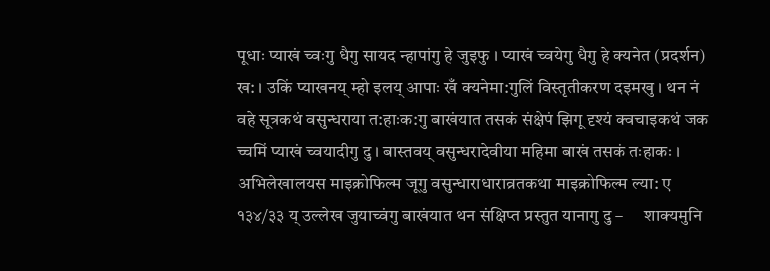पूधाः प्याखं च्वःगु धैगु सायद न्हापांगु हे जुइफु । प्याखं च्वयेगु धैगु हे क्यनेत (प्रदर्शन) ख: । उकिं प्याखनय्‌ म्हो इलय्‌ आपाः खँ क्यनेमा:गुलिं विस्तृतीकरण दइमखु । थन नं वहे सूत्रकथं वसुन्धराया त:हाःक:गु बाखंयात तसकं संक्षेपं झिगू दृश्यं क्वचाइकथं जक च्चमिं प्याखं च्वयादीगु दु । बास्तवय्‌ वसुन्धरादेवीया महिमा बाखं तसकं तःहाकः । अभिलेखालयस माइक्रोफिल्म जूगु वसुन्धाराधाराव्रतकथा माइक्रोफिल्म ल्या: ए १३४/३३ य्‌ उल्लेख जुयाच्वंगु बाखंयात थन संक्षिप्त प्रस्तुत यानागु दु –      शाक्यमुनि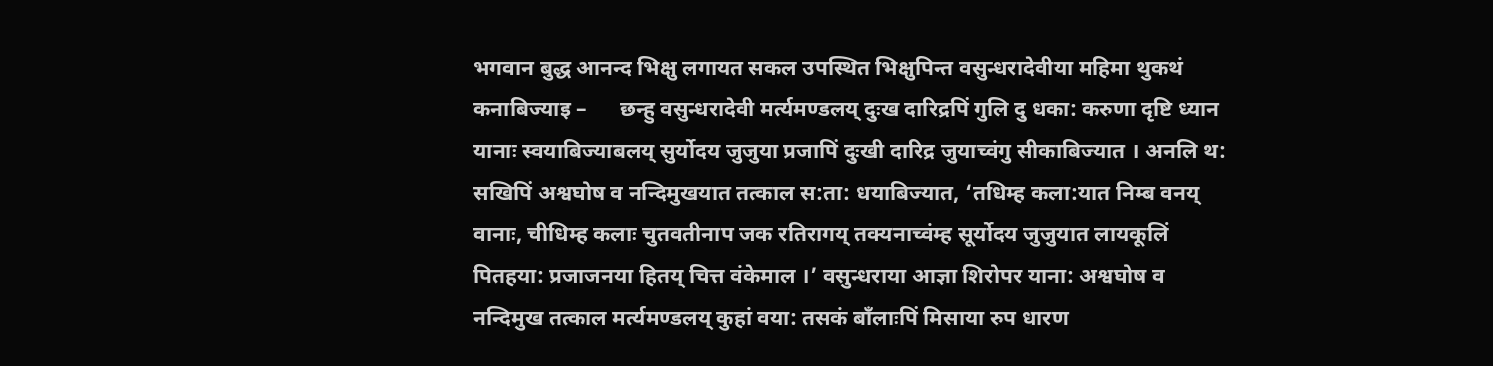भगवान बुद्ध आनन्द भिक्षु लगायत सकल उपस्थित भिक्षुपिन्त वसुन्धरादेवीया महिमा थुकथं कनाबिज्याइ –      छन्हु वसुन्धरादेवी मर्त्यमण्डलय्‌ दुःख दारिद्रपिं गुलि दु धका: करुणा दृष्टि ध्यान यानाः स्वयाबिज्याबलय्‌ सुर्योदय जुजुया प्रजापिं दुःखी दारिद्र जुयाच्वंगु सीकाबिज्यात । अनलि थ: सखिपिं अश्वघोष व नन्दिमुखयात तत्काल स:ता: धयाबिज्यात, ‘तधिम्ह कला:यात निम्ब वनय्‌ वानाः, चीधिम्ह कलाः चुतवतीनाप जक रतिरागय्‌ तक्यनाच्वंम्ह सूर्योदय जुजुयात लायकूलिं पितहया: प्रजाजनया हितय्‌ चित्त वंकेमाल ।’ वसुन्धराया आज्ञा शिरोपर याना: अश्वघोष व नन्दिमुख तत्काल मर्त्यमण्डलय्‌ कुहां वया: तसकं बाँलाःपिं मिसाया रुप धारण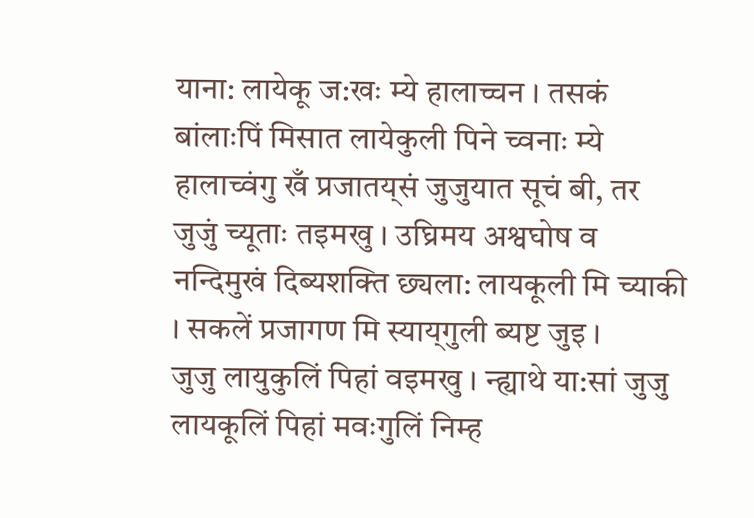याना: लायेकू ज:खः म्ये हालाच्चन । तसकं बांलाःपिं मिसात लायेकुली पिने च्वनाः म्ये हालाच्वंगु खँ प्रजातय्‌सं जुजुयात सूचं बी, तर जुजुं च्यूताः तइमखु । उघ्रिमय अश्वघोष व नन्दिमुखं दिब्यशक्ति छ्यला: लायकूली मि च्याकी । सकलें प्रजागण मि स्याय्‌गुली ब्यष्ट जुइ ।          जुजु लायुकुलिं पिहां वइमखु । न्ह्याथे या:सां जुजु लायकूलिं पिहां मवःगुलिं निम्ह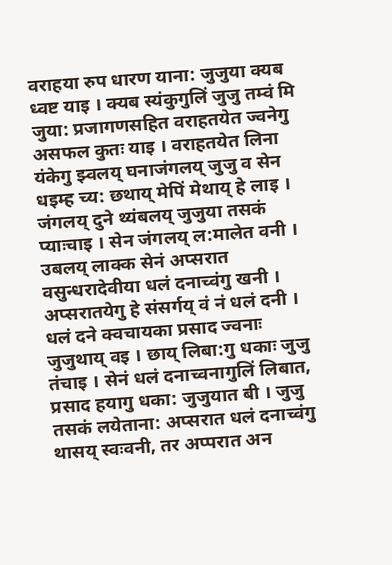वराहया रुप धारण याना: जुजुया क्यब ध्वष्ट याइ । क्यब स्यंकुगुलिं जुजु तम्वं मि जुया: प्रजागणसहित वराहतयेत ज्वनेगु असफल कुतः याइ । वराहतयेत लिना यंकेगु झ्वलय्‌ घनाजंगलय्‌ जुजु व सेन धइम्ह च्य: छथाय्‌ मेपिं मेथाय्‌ हे लाइ । जंगलय्‌ दुने थ्यंबलय्‌ जुजुया तसकं प्याःचाइ । सेन जंगलय्‌ ल:मालेत वनी । उबलय्‌ लाक्क सेनं अप्सरात वसुन्धरादेवीया धलं दनाच्वंगु खनी । अप्सरातयेगु हे संसर्गय्‌ वं नं धलं दनी । धलं दने क्वचायका प्रसाद ज्वनाः जुजुथाय्‌ वइ । छाय्‌ लिबा:गु धकाः जुजु तंचाइ । सेनं धलं दनाच्वनागुलिं लिबात, प्रसाद हयागु धका: जुजुयात बी । जुजु तसकं लयेताना: अप्सरात धलं दनाच्वंगु थासय्‌ स्वःवनी, तर अप्परात अन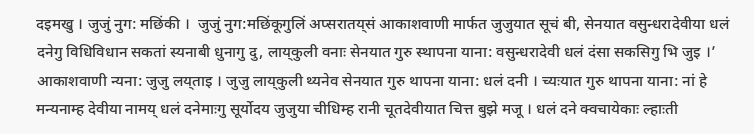दइमखु । जुजुं नुग: मछिंकी ।  जुजुं नुग:मछिंकूगुलिं अप्सरातय्‌सं आकाशवाणी मार्फत जुजुयात सूचं बी, सेनयात वसुन्धरादेवीया धलं दनेगु विधिविधान सकतां स्यनाबी धुनागु दु, लाय्‌कुली वनाः सेनयात गुरु स्थापना याना: वसुन्धरादेवी धलं दंसा सकसिगु भि जुइ ।’ आकाशवाणी न्यना: जुजु लय्‌ताइ । जुजु लाय्‌कुली थ्यनेव सेनयात गुरु थापना याना: धलं दनी । च्यःयात गुरु थापना याना: नां हे मन्यनाम्ह देवीया नामय्‌ धलं दनेमाःगु सूर्योदय जुजुया चीधिम्ह रानी चूतदेवीयात चित्त बुझे मजू । धलं दने क्वचायेकाः ल्हाःती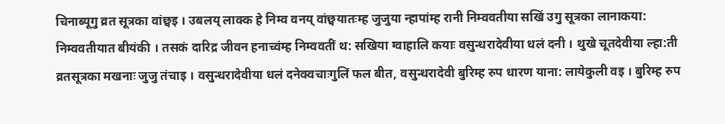चिनाब्यूगु व्रत सूत्रका वांछ्वइ । उबलय्‌ लाक्क हे निम्व वनय्‌ वांछ्वयातःम्ह जुजुया न्हापांम्ह रानी निम्ववतीया सखिं उगु सूत्रका लानाकया: निम्ववतीयात बीयंकी । तसकं दारिद्र जीवन हनाच्वंम्ह निम्ववतीं थ: सखिया ग्वाहालि कयाः वसुन्धरादेवीया धलं दनी । थुखे चूतदेवीया ल्हा:ती व्रतसूत्रका मखनाः जुजु तंचाइ । वसुन्धरादेवीया धलं दनेक्वचाःगुलिं फल बीत, वसुन्धरादेवी बुरिम्ह रुप धारण याना: लायेकुली वइ । बुरिम्ह रुप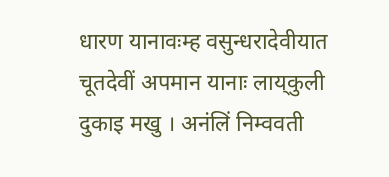धारण यानावःम्ह वसुन्धरादेवीयात चूतदेवीं अपमान यानाः लाय्‌कुली दुकाइ मखु । अनंलिं निम्ववती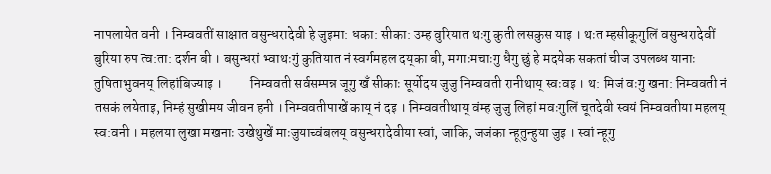नापलायेत वनी । निम्ववतीं साक्षात वसुन्धरादेवी हे जुइमा: धका: सीका: उम्ह वुरियात थःगु कुती लसकुस याइ । थःत म्हसीकूगुलिं वसुन्धरादेवीं बुरिया रुप त्व:ता: दर्शन बी । बसुन्धरां भ्वाथःगुं कुतियात नं स्वर्गमहल दय्‌का बी, मगाःमचाःगु धैगु छुं हे मदयेक सकतां चीज उपलब्ध यानाः तुषिताभुवनय्‌ लिहांबिज्याइ ।          निम्ववती सर्वसम्पन्न जूगु खँ सीकाः सूर्योदय जुजु निम्ववती रानीथाय्‌ स्वःवइ । थ: मिजं वःगु खना: निम्ववती नं तसकं लयेताइ, निम्हं सुखीमय जीवन हनी । निम्ववतीपाखें काय्‌ नं दइ । निम्ववतीथाय्‌ वंम्ह जुजु लिहां मवःगुलिं चूतदेवी स्वयं निम्ववतीया महलय्‌ स्व:वनी । महलया लुखा मखनाः उखेथुखें माःजुयाच्वंबलय्‌ वसुन्धरादेवीया स्वां, जाकि, जजंका न्हूतुन्हुया जुइ । स्वां न्हूगु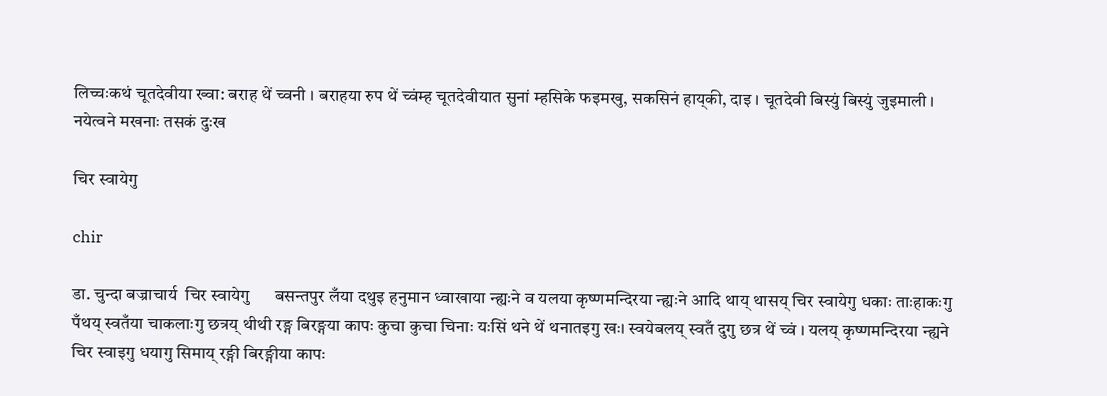लिच्चःकथं चूतदेवीया ख्वा: बराह थें च्वनी । बराहया रुप थें च्वंम्ह चूतदेवीयात सुनां म्हसिके फइमखु, सकसिनं हाय्‌की, दाइ । चूतदेवी बिस्युं बिस्युं जुइमाली । नयेत्वने मखनाः तसकं दुःख

चिर स्वायेगु

chir

डा. चुन्दा बज्राचार्य  चिर स्वायेगु      बसन्तपुर लँया दथुइ हनुमान ध्वाखाया न्ह्यःने व यलया कृष्णमन्दिरया न्ह्यःने आदि थाय्‌ थासय्‌ चिर स्वायेगु धकाः ताःहाकःगु पँथय्‌ स्वतँया चाकलाःगु छत्रय्‌ थीथी रङ्ग बिरङ्गया कापः कुचा कुचा चिनाः यःसिं थने थें थनातइगु खः। स्वयेबलय्‌ स्वतँ दुगु छत्र थें च्वं । यलय्‌ कृष्णमन्दिरया न्ह्यने चिर स्वाइगु धयागु सिमाय्‌ रङ्गी बिरङ्गीया कापः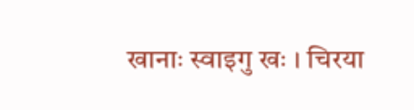खानाः स्वाइगु खः । चिरया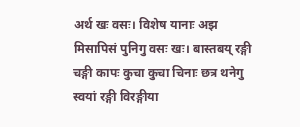अर्थ खः वसः। विशेष यानाः अझ मिसापिसं पुनिगु वसः खः। बास्तबय्‌ रङ्गी चङ्गी कापः कुचा कुचा चिनाः छत्र थनेगु स्वयां रङ्गी विरङ्गीया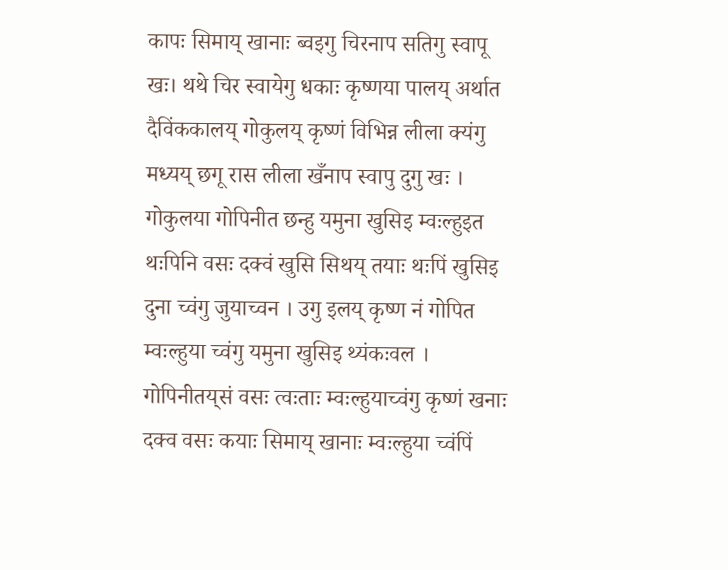कापः सिमाय्‌ खानाः ब्वइगु चिरनाप सतिगु स्वापू खः। थथे चिर स्वायेगु धकाः कृष्णया पालय् अर्थात दैविंककालय्‌ गोकुलय्‌ कृष्णं विभिन्न लीला क्यंगु मध्यय्‌ छगू रास लीला खँनाप स्वापु दुगु खः ।         गोकुलया गोपिनीत छन्हु यमुना खुसिइ म्वःल्हुइत थःपिनि वसः दक्वं खुसि सिथय्‌ तयाः थःपिं खुसिइ दुना च्वंगु जुयाच्वन । उगु इलय्‌ कृष्ण नं गोपित म्वःल्हुया च्वंगु यमुना खुसिइ थ्यंकःवल । गोपिनीतय्‌सं वसः त्वःताः म्वःल्हुयाच्वंगु कृष्णं खनाः दक्व वसः कयाः सिमाय्‌ खानाः म्वःल्हुया च्वंपिं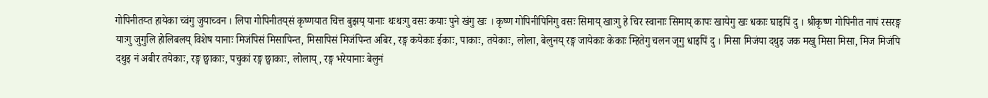गोपिनीतय्त हायेका च्वंगु जुयाच्वन । लिपा गोपिनीतय्‌सं कृष्णयात चित्त बुझय्‌ यानाः थःथःगु वसः कयाः पुने खंगु खः । कृष्ण गोपिनीपिनिगु वसः सिमाय्‌ खाःगु हे चिर स्वानाः सिमाय्‌ कापः खायेगु खः धकाः घाइपिं दु । श्रीकृष्ण गोपिनीत नापं रसरङ्ग याःगु जुगुलि होलिबलय्‌ विशेष यानाः मिजंपिसं मिसापिन्त, मिसापिसं मिजंपिन्त अबिर, रङ्ग कयेकाः ईकाः, पाकाः, तयेकाः, लोला, बेलुनय्‌ रङ्ग जायेकाः केकाः म्हितेगु चलन जूगु धाइपिं दु । मिसा मिजंया दथुइ जक मखु मिसा मिसा, मिज मिजंपि दथुइ नं अबीर तयेकाः, रङ्ग छ्वाकाः, पचुकां रङ्ग छ्वाकाः, लोलाय्‌, रङ्ग भरेयानाः बेलुनं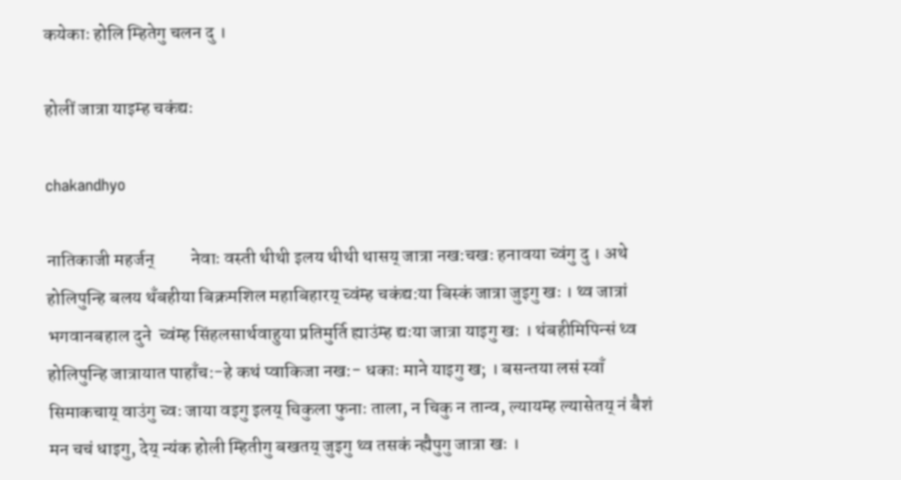कयेकाः होलि म्हितेगु चलन दु ।

होलीं जात्रा याइम्ह चकंद्यः

chakandhyo

नातिकाजी महर्जन्          नेवाः वस्ती थीथी इलय थीथी थासय्‌ जात्रा नख:चखः हनावया च्वंगु दु । अथे होलिपुन्हि बलय थँबहीया बिक्रमशिल महाबिहारय् च्वंम्ह चकंद्य:या बिस्कं जात्रा जुइगु खः । थ्व जात्रां भगवानबहाल दुने  च्वंम्ह सिंहलसार्थवाहुया प्रतिमुर्ति ह्याउंम्ह द्यःया जात्रा याइगु ख: । थंबहीमिपिन्सं थ्व होलिपुन्हि जात्रायात पाहाँच:-हे कथं प्वाकिजा नख:- धकाः माने याइगु ख; । बसन्तया लसं स्वाँ सिमाकचाय् वाउंगु च्वः जाया वइगु इलय् चिकुला फुनाः ताला, न चिकु न तान्व, ल्यायम्ह ल्यासेतय्‌ नं बैशं मन चचं धाइगु, देय् न्यंक होली म्हितीगु बखतय्‌ जुइगु थ्व तसकं न्ह्यैपुगु जात्रा खः ।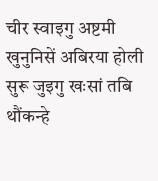चीर स्वाइगु अष्टमी खुनुनिसें अबिरया होली सुरू जुइगु खःसां तबि थौंकन्हे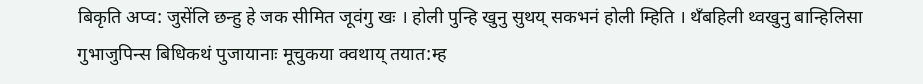बिकृति अप्व: जुसेंलि छन्हु हे जक सीमित जूवंगु खः । होली पुन्हि खुनु सुथय् सकभनं होली म्हिति । थँबहिली थ्वखुनु बान्हिलिसा गुभाजुपिन्स बिधिकथं पुजायानाः मूचुकया क्वथाय्‌ तयात:म्ह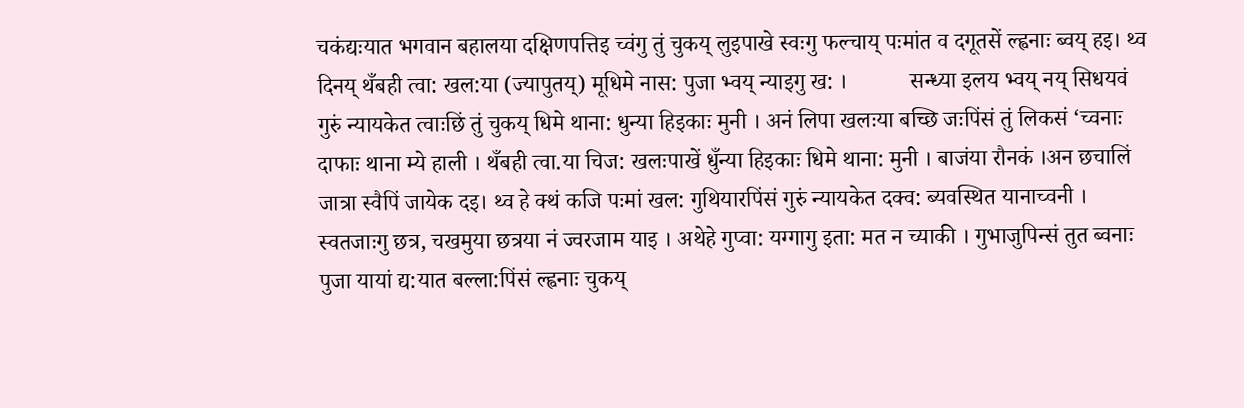चकंद्यःयात भगवान बहालया दक्षिणपत्तिइ च्वंगु तुं चुकय्‌ लुइपाखे स्वःगु फल्चाय्‌ पःमांत व दगूतसें ल्ह्वनाः ब्वय्‌ हइ। थ्व दिनय्‌ थँबही त्वा: खल:या (ज्यापुतय्‌) मूधिमे नास: पुजा भ्वय्‌ न्याइगु ख: ।           सन्ध्या इलय भ्वय्‌ नय् सिधयवं गुरुं न्यायकेत त्वाःछिं तुं चुकय् धिमे थाना: धुन्या हिइकाः मुनी । अनं लिपा खलःया बच्छि जःपिंसं तुं लिकसं ‘च्वनाः दाफाः थाना म्ये हाली । थँबही त्वा.या चिज: खलःपाखें धुँन्या हिइकाः धिमे थाना: मुनी । बाजंया रौनकं ।अन छचालिं जात्रा स्वैपिं जायेक दइ। थ्व हे क्थं कजि पःमां खल: गुथियारपिंसं गुरुं न्यायकेत दक्व: ब्यवस्थित यानाच्वनी । स्वतजाःगु छत्र, चखमुया छत्रया नं ज्वरजाम याइ । अथेहे गुप्वा: यग्गागु इता: मत न च्याकी । गुभाजुपिन्सं तुत ब्वनाः पुजा यायां द्य:यात बल्ला:पिंसं ल्ह्वनाः चुकय्‌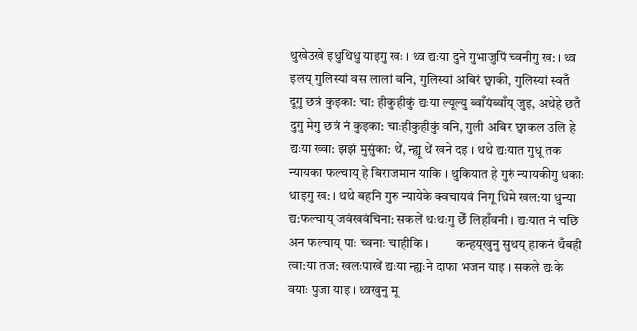थुखेउखे इधुथिधु याइगु खः । थ्व द्यःया दुने गुभाजुपिं च्वनीगु ख: । थ्व इलय्‌ गुलिस्यां वस लालां वनि, गुलिस्यां अबिरं छ्वाकी, गुलिस्यां स्वतँ दूगु छत्रं कुइका: चा: हीकुहीकुं द्यःया ल्यूल्यु ब्वाँयंब्वाँय्‌ जुइ, अथेहे छतँ दुगु मेगु छत्रं नं कुइका: चाःहीकुहीकुं वनि, गुली अबिर छ्वाकल उलि हे द्यःया ख्वा: झझं मुसुंका: थें, न्ह्यू थें खने दइ । थथे द्यःयात गुधू तक न्यायका फल्चाय्‌ हे बिराजमान याकि । थुकियात हे गुरुं न्यायकीगु धकाः धाइगु ख: । थथे बहनि गुरु न्यायेके क्वचायवं निगू धिमे खल:या धुन्या द्य:फल्चाय्‌ जवंखवंचिना: सकलें थःथःगु छेँ लिहाँवनी । द्यःयात नं चछि अन फल्चाय्‌ पाः च्वनाः चाहीकि ।         कन्हय्‌खुनु सुथय्‌ हाकनं थँबही त्वा:या तज: खलःपाखें द्यःया न्ह्यःने दाफा भजन याइ । सकले द्यःके वयाः पुजा याइ । थ्वखुनु मू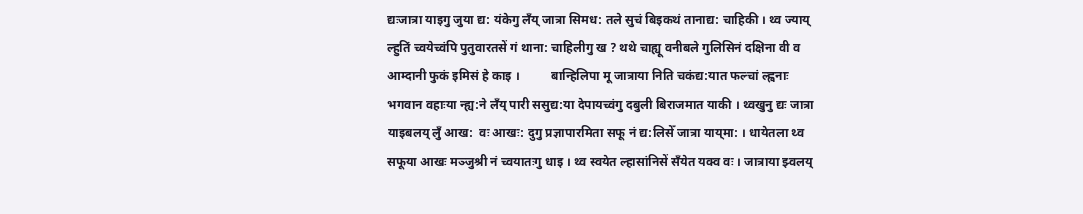द्यःजात्रा याइगु जुया द्य: यंकेगु लँय्‌ जात्रा सिमध: तले सुचं बिइकथं तानाद्य: चाहिकी । थ्व ज्याय्‌ ल्हुतिं च्वयेच्वंपि पुतुवारतसें गं थाना: चाहिलीगु ख ? थथे चाह्यू वनीबले गुलिसिनं दक्षिना वी व आम्दानी फुकं इमिसं हे काइ ।          बान्हिलिपा मू जात्राया निति चकंद्य:यात फल्चां ल्ह्वनाः भगवान वहाःया न्ह्य:ने लँय्‌ पारी ससुद्य:या देपायच्वंगु दबुली बिराजमात याकी । थ्वखुनु द्यः जात्रा याइबलय्‌ लुँ आख:  वः आखः: दुगु प्रज्ञापारमिता सफू नं द्य:लिसेँ जात्रा याय्‌मा: । धायेतला थ्व सफूया आखः मञ्जुश्री नं च्वयातःगु धाइ । थ्व स्वयेत ल्हासांनिसें सँयेत यक्व वः । जात्राया झ्वलय्‌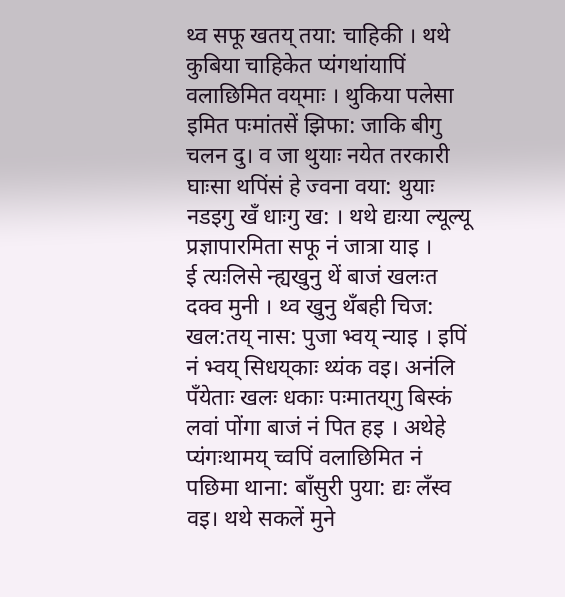थ्व सफू खतय्‌ तया: चाहिकी । थथे कुबिया चाहिकेत प्यंगथांयापिं वलाछिमित वय्‌माः । थुकिया पलेसा इमित पःमांतसें झिफा: जाकि बीगु चलन दु। व जा थुयाः नयेत तरकारी घाःसा थपिंसं हे ज्वना वया: थुयाः नडइगु खँ धाःगु ख: । थथे द्यःया ल्यूल्यू प्रज्ञापारमिता सफू नं जात्रा याइ ।           ई त्यःलिसे न्ह्यखुनु थें बाजं खलःत दक्व मुनी । थ्व खुनु थँबही चिज: खल:तय्‌ नास: पुजा भ्वय्‌ न्याइ । इपिं नं भ्वय्‌ सिधय्‌काः थ्यंक वइ। अनंलि पँयेताः खलः धकाः पःमातय्‌गु बिस्कं लवां पोंगा बाजं नं पित हइ । अथेहे प्यंगःथामय्‌ च्वपिं वलाछिमित नं पछिमा थाना: बाँसुरी पुया: द्यः लँस्व वइ। थथे सकलें मुने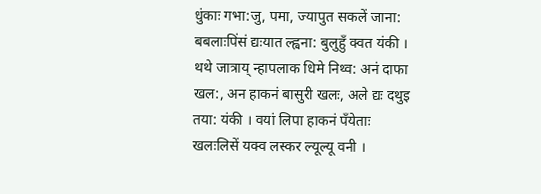धुंकाः गभा:जु, पमा, ज्यापुत सकलें जाना: बबलाःपिंसं द्यःयात ल्ह्वना: बुलुहुँ क्वत यंकी । थथे जात्राय्‌ न्हापलाक धिमे निथ्व: अनं दाफा खल:, अन हाकनं बासुरी खलः, अले द्यः दथुइ तया: यंकी । वयां लिपा हाकनं पँयेताः खलःलिसें यक्व लस्कर ल्यूल्यू वनी ।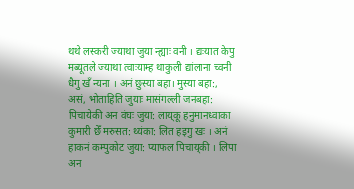थथे लस्करी ज्याथा जुया न्ह्याः वनी । द्यःयात केपु मब्यूतले ज्याथा त्वाःयाम्ह थाकुली द्यांलाना च्वनी धैगु खँ न्यना । अनं छुस्या बहा। मुस्या बहा:, असं, भोताहिति जुयाः मासंगल्ली जनबहा: पिचायेकी अन वंघः जुया: लाय्‌कू हनुमानध्वाका कुमारी छेँ मरुसत: थ्यंका: लित हइगु खः । अनं हाकनं कम्पुकोट जुया: प्याफल पिचाय्‌की । लिपा अन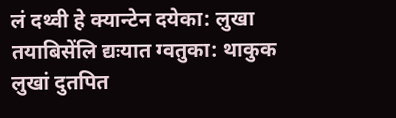लं दथ्वी हे क्यान्टेन दयेका: लुखा तयाबिसेंलि द्यःयात ग्वतुका: थाकुक लुखां दुतपित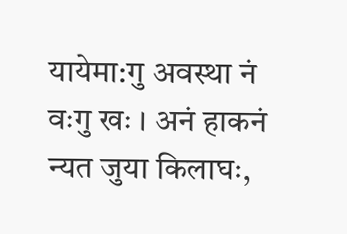यायेमा:गु अवस्था नं वःगु खः । अनं हाकनं न्यत जुया किलाघः,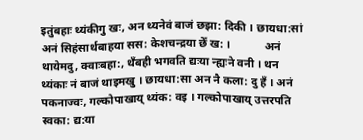इतुंबहाः थ्यंकीगु खः, अन थ्यनेवं बाजं छझा: दिकी । छायधा:सां अनं सिहंसार्थबाहया सस: केशचन्द्रया छेँ ख: ।            अनं थायेमदु, क्वाःबहा:, थँबही भगवति द्यःया न्ह्यःने वनी । थन थ्यंकाः नं बाजं थाइमखु । छायधा:सा अन नै कला: दु हँ । अनं पकनाज्वः, गल्कोपाखाय्‌ थ्यंक: वइ । गल्कोपाखाय्‌ उत्तरपति स्वका: द्य:या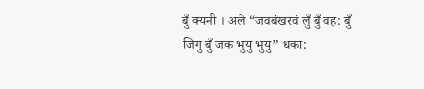बुँ क्यनी । अले “जवबंखरवं लुँ बुँ वह: बुँ जिगु बुँ जक भुयु भुयु” धका: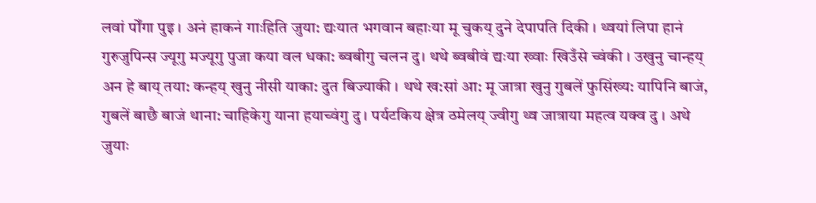लवां पोँगा पुइ । अनं हाकनं गाःहिति जुया: द्यःयात भगवान बहाःया मू चुकय्‌ दुने देपापति दिकी । थ्वयां लिपा हानं गुरुजुपिन्स ज्यूगु मज्यूगु पुजा कया वल धका: ब्वबीगु चलन दु। थथे ब्वबीवं द्यःया ख्वाः खिउँसे च्वंकी । उखुनु चान्हय्‌ अन हे बाय्‌ तया: कन्हय्‌ खुनु नीसी याका: दुत बिज्याकी । थथे ख:सां आ: मू जात्रा खुनु गुबलें फुसिंख्य: यापिनि बाजं, गुबलें बाछै बाजं थाना: चाहिकेगु याना हयाच्वंगु दु । पर्यटकिय क्षेत्र ठमेलय्‌ ज्वीगु थ्व जात्राया महत्व यक्व दु । अथे जुयाः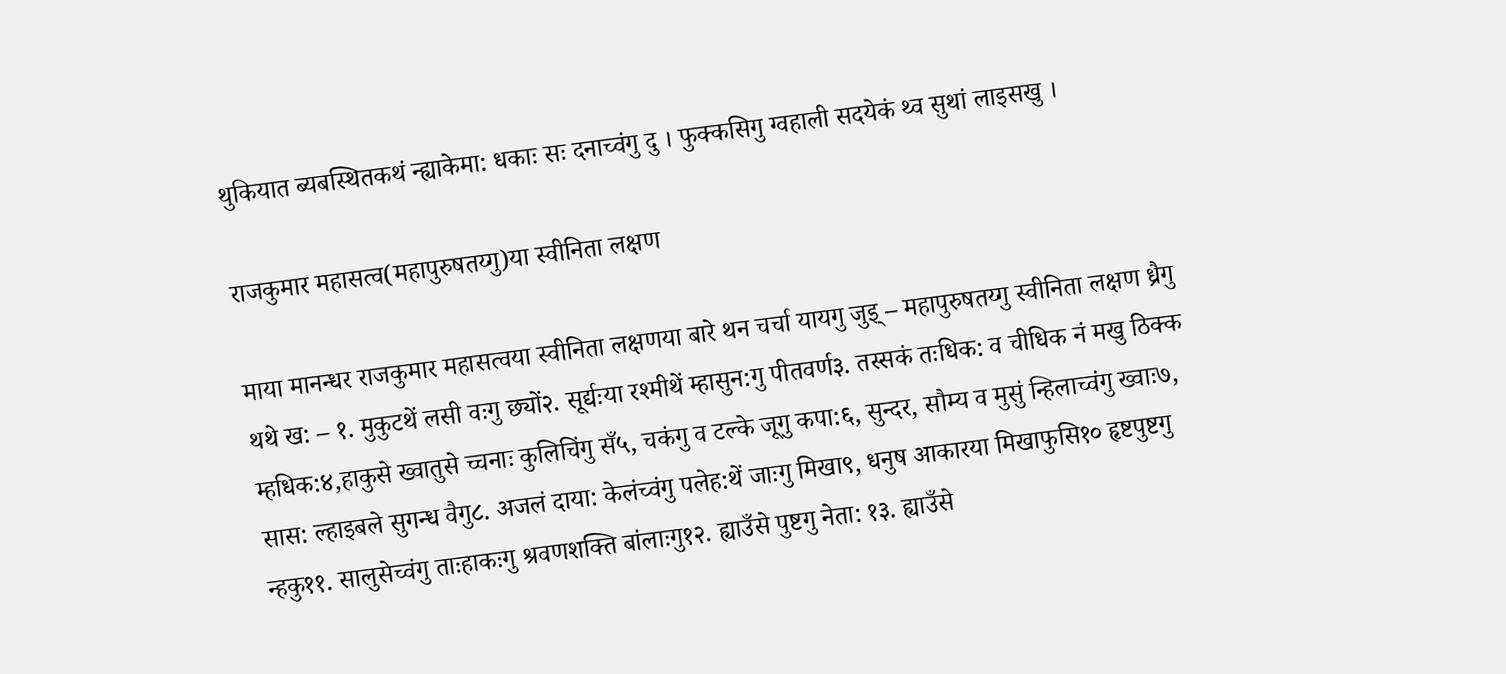थुकियात ब्यबस्थितकथं न्ह्याकेमा: धकाः सः दनाच्वंगु दु । फुक्कसिगु ग्वहाली सदयेकं थ्व सुथां लाइसखु ।

राजकुमार महासत्व(महापुरुषतय्गु)या स्वीनिता लक्षण

माया मानन्धर राजकुमार महासत्वया स्वीनिता लक्षणया बारे थन चर्चा यायगु जुइ् – महापुरुषतय्गु स्वीनिता लक्षण ध्रैगु थथे ख: – १. मुकुटथें लसी वःगु छ्यों२. सूर्द्यःया रश्मीथें म्हासुन:गु पीतवर्ण३. तस्सकं तःधिक: व चीधिक नं मखु ठिक्क म्हधिक:४,हाकुसे ख्वातुसे च्चनाः कुलिचिंगु सँ५, चकंगु व टल्के जूगु कपा:६, सुन्दर, सौम्य व मुसुं न्हिलाच्वंगु ख्वाः७, सास: ल्हाइबले सुगन्ध वैगु८. अजलं दाया: केलंच्वंगु पलेह:थें जाःगु मिखा९, धनुष आकारया मिखाफुसि१० हृष्टपुष्टगु न्हकु११. सालुसेच्वंगु ताःहाकःगु श्रवणशक्ति बांलाःगु१२. ह्याउँसे पुष्टगु नेता: १३. ह्याउँसे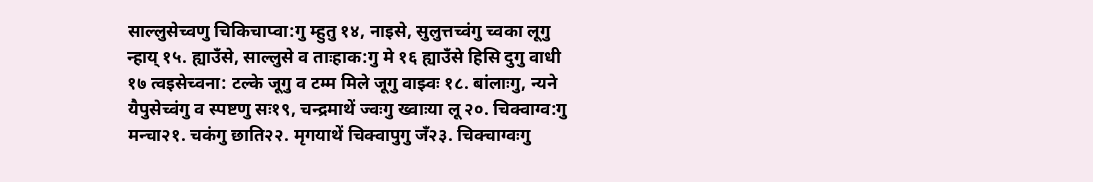साल्लुसेच्वणु चिकिचाप्वा:गु म्हुतु १४, नाइसे, सुलुत्तच्वंगु च्वका लूगु न्हाय्‌ १५. ह्याउँसे, साल्लुसे व ताःहाक:गु मे १६ ह्याउँसे हिसि दुगु वाधी १७ त्वइसेच्वना: टल्के जूगु व टम्म मिले जूगु वाझ्वः १८. बांलाःगु, न्यने यैपुसेच्वंगु व स्पष्टणु सः१९, चन्द्रमाथें ज्वःगु ख्वाःया लू २०. चिक्वाग्व:गु मन्चा२१. चकंगु छाति२२. मृगयाथें चिक्वापुगु जँ२३. चिक्चाग्वःगु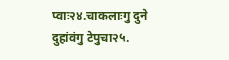प्वाः२४.चाकलाःगु दुने दुहांवंगु टेपुचा२५.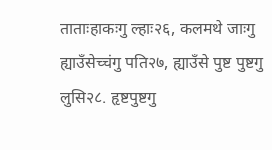ताताःहाकःगु ल्हाः२६, कलमथे जाःगु ह्याउँसेच्चंगु पति२७, ह्याउँसे पुष्ट पुष्टगु लुसि२८. हृष्टपुष्टगु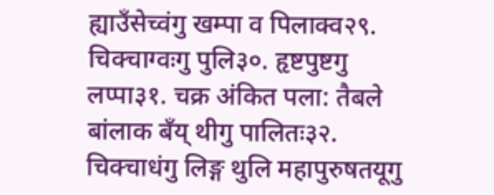ह्याउँसेच्वंगु खम्पा व पिलाक्व२९. चिक्चाग्वःगु पुलि३०. हृष्टपुष्टगु लप्पा३१. चक्र अंकित पला: तैबले बांलाक बँय्‌ थीगु पालितः३२. चिक्चाधंगु लिङ्ग थुलि महापुरुषतयूगु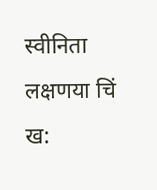स्वीनिता लक्षणया चिं ख: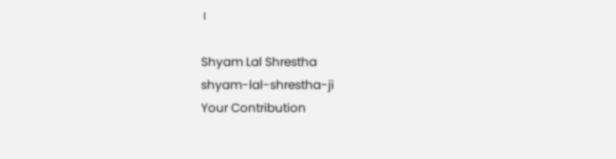।

Shyam Lal Shrestha
shyam-lal-shrestha-ji
Your Contribution